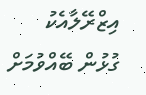އިޒްރޭލާއެކު ގުޅުން ބޭއްވުމަށް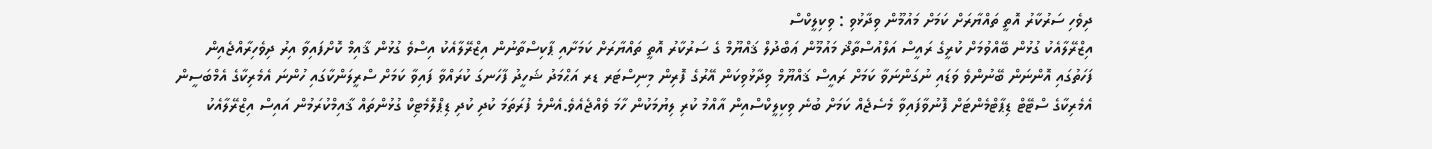ދިވެހި ސަރުކާރު އޮތީ ތައްޔާރަށް ކަމަށް މައުމޫން ވިދާޅުވި : ވިކިލީކްސް
އިޒްރޭލާއެކު ގުޅުން ބޭއްވުމަށް ކުރީގެ ރައީސް އަލްއުސްތާޛް މައުމޫން ޢަބްދުލް ޤައްޔޫމް ގެ ސަރުކާރު އޮތީ ތައްޔާރަށް ކަމަށާއި ޕާކިސްތާނުން އިޒްރޭލާއެކު އިސްވެ ގުޅުން ޤާއިމް ކޮށްފައިވާ އިރު ދިވެހިރާއްޖެއިން ފަހަތުގައި އޮންނަން ބޭނުންވެ ވަޑައި ނުގަންނަވާ ކަމަށް ރައީސް ޤައްޔޫމް ވިދާޅުވިކަން އޭރުގެ ފޮރިން މިނިސްޓަރ ޑރ އަޙްމަދު ޝަހީދު ފާހަނގަ ކުރައްވާ ފައިވާ ކަމަށް ސްރީލަންކާގައި ހުންނަ އެމެރިކާގެ އެމްބަސީން އެމެރިކާގެ ސްޓޭޓް ޑިޕާޓްމެންޓަށް ފޮނުވާފައިވާ މެސެޖެއް ކަމަށް ބުނެ ވިކިލީކްސްއިން އާއްމު ކުރި ލިޔުމަކުން ހާމަ ވެއްޖެއެވެ.އެންމެ ފުރަތަމަ ކުދި ކުދި ޑިޕްލޮމެޓިކް ގުޅުންތައް ޤާއިމްކުރަމުން އައިސް އިޒްރޭލާއެކު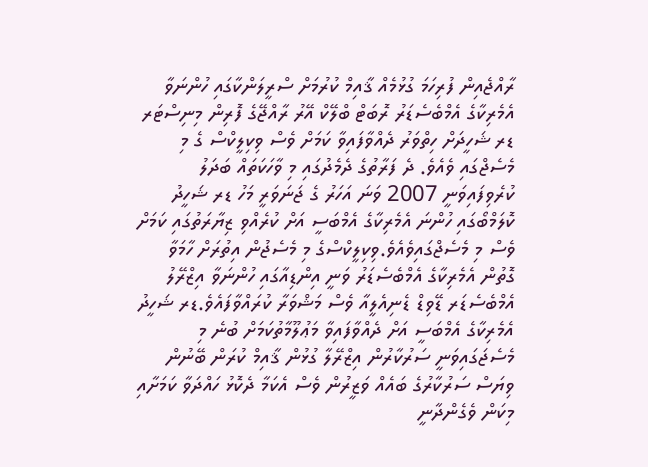ރާއްޖެއިން ފުރިހަމަ ގުޅުމެއް ޤާއިމް ކުރުމަށް ސްރީލަންކާގައި ހުންނަވާ އެމެރިކާގެ އެމްބެސެޑަރު ރޮބަޓް ބްލޭކް އޭރު ރާއްޖޭގެ ފޮރިން މިނިސްޓަރ ޑރ ޝަހީދަށް ހިތްވަރު ދެއްވާފައިވާ ކަމަށް ވެސް ވިކިލީކްސް ގެ މި މެސެޖްގައި ވެއެވެ. ދެ ފަރާތުގެ ދެމެދުގައި މި ވާހަކަތައް ބަދަލު ކުރެވިފައިވަނީ 2007 ވަނަ އަހަރު ގެ ޖަނަވަރީ މަހު ޑރ ޝަހީދު ކޮލަމްބޯގައި ހުންނަ އެމެރިކާގެ އެމްބަސީ އަށް ކުރެއްވި ޒިޔާރަތުގައި ކަމަށް ވެސް މި މެސެޖްގައިވެއެވެ.ވިކިލީކްސްގެ މި މެސެޖުން އިތުރަށް ހާމަވާ ގޮތުން އެމެރިކާގެ އެމްބެސެޑަރު ވަނީ އިންޑިއާގައި ހުންނަވާ އިޒްރޭލު އެމްބެސެޑަރ ޑޭވިޑް ޑެނިއެލީއާ ވެސް މަޝްވަރާ ކުރައްވާފައެވެ.ޑރ ޝަހީދު އެމެރިކާގެ އެމްބަސީ އަށް ދެއްވާފައިވާ މަޢުލޫމާތުކަމަށް ބުނެ މި މެސެޖަގައިވަނީ ސަރުކާރުން އިޒްރޭލާ ގުޅުން ޤާއިމް ކުރަން ބޭނުން ވިޔަސް ސަރުކާރުގެ ބައެއް ވަޒީރުން ވެސް އެކަމާ ދެކޮޅު ހައްދަވާ ކަމަށާއި މިކަން ވެގެންދާނީ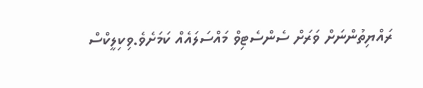ރައްޔިތުންނަށް ވަރަށް ސެންސެޓިވް މައްސަލައެއް ކަމަށެވެ.ވިކިލީކްސް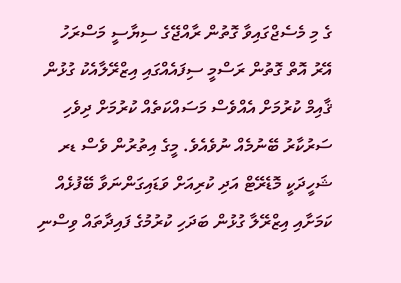ގެ މި މެސެޖްގައިވާ ގޮތުން ރާއްޖޭގެ ސިޔާސީ މަސްރަހު އޭރު އޮތް ގޮތުން ރަސްމީ ސިފައެއްގައި އިޒްރޭލާއެކު ގުޅުން ޤާއިމް ކުރުމަށް އެއްވެސް މަސައްކަތެއް ކުރުމަށް ދިވެހި ސަރުކާރު ބޭނުމެއް ނުވެއެވެ. މީގެ އިތުރުން ވެސް ޑރ ޝަހީދަކީ މޮޑެރޭޓް އަދި ކުރިއަށް ވަޑައިގަންނަވާ ބޭފުޅެއް ކަމަށާއި އިޒްރޭލާ ގުޅުން ބަދަހި ކުރުމުގެ ފައިދާތައް ވިސްނި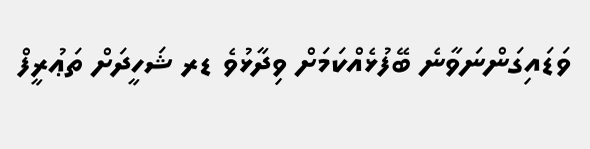ވަޑައިގަންނަވާނެ ބޭފުޅެއްކަމަށް ވިދާޅުވެ ޑރ ޝަހީދަށް ތަޢުރީފް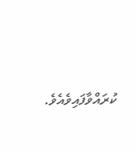ކުރައްވާފައިވެއެވެ.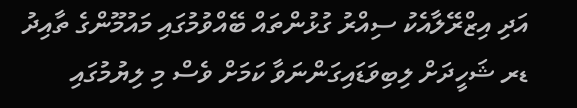އަދި އިޒްރޭލާއެކު ސިއްރު ގުޅުންތައް ބޭއްވުމުގައި މައުމޫންގެ ތާއިދު ޑރ ޝަހީދަށް ލިބިވަޑައިގަންނަވާ ކަމަށް ވެސް މި ލިޔުމުގައި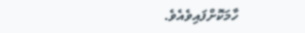ހާމަކޮށްފައިވެއެވެ.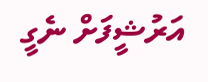އަރުޝީފަށް ނެގީ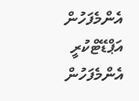އެންމެފަހުން އަޕްޑޭޓްކުރީ
އެންމެފަހުން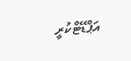އަޕްޑޭޓްކުރީ